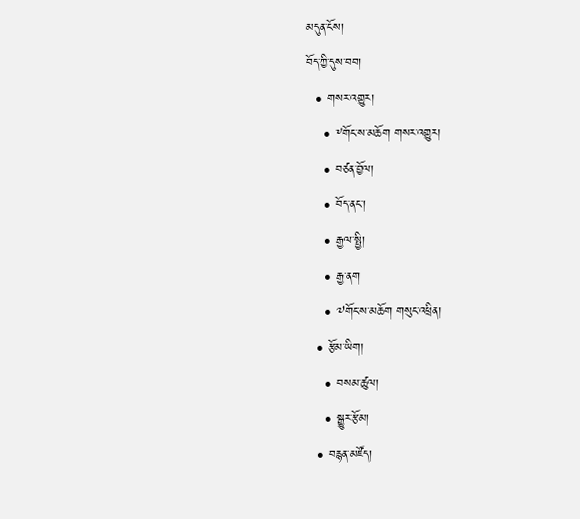མདུན་ངོས།
བོད་ཀྱི་དུས་བབ།
  • གསར་འགྱུར།
    • ༸གོང་ས་མཆོག གསར་འགྱུར།
    • བཙན་བྱོལ།
    • བོད་ནང་།
    • རྒྱལ་སྤྱི།
    • རྒྱ་ནག
    • ༧གོང་ས་མཆོག གསུང་འཕྲིན།
  • རྩོམ་ཡིག།
    • བསམ་ཚུལ།
    • སྒྱུར་རྩོམ།
  • བརྙན་མཛོད།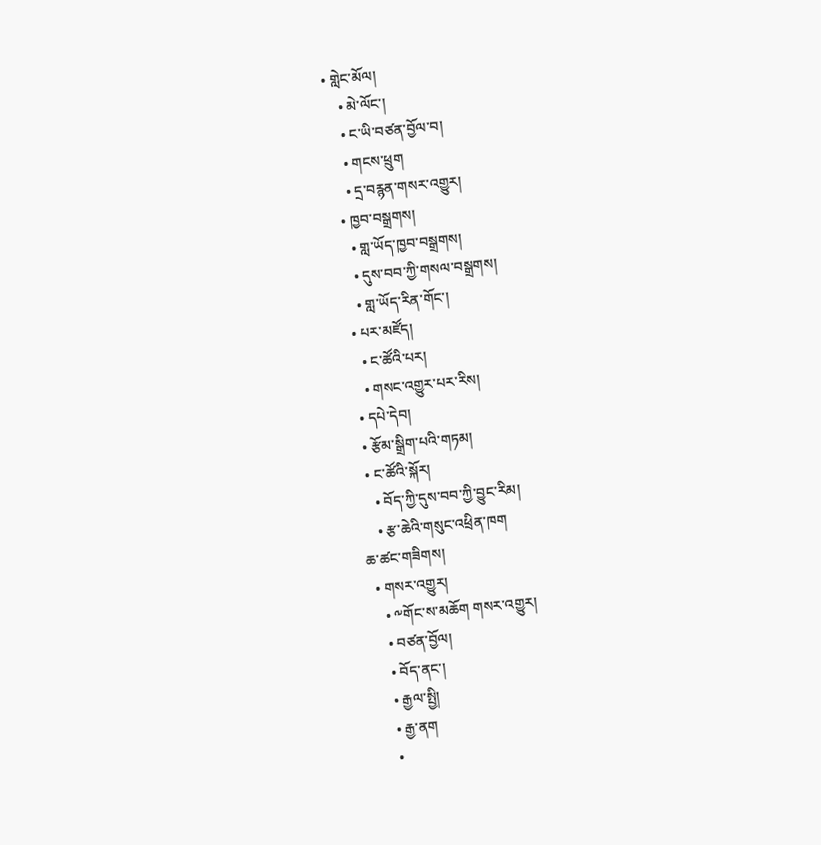• གླེང་མོལ།
    • མེ་ལོང་།
    • ང་ཡི་བཙན་བྱོལ་བ།
    • གངས་ཕྲུག
    • དྲ་བརྙན་གསར་འགྱུར།
  • ཁྱབ་བསྒྲགས།
    • གླ་ཡོད་ཁྱབ་བསྒྲགས།
    • དུས་བབ་ཀྱི་གསལ་བསྒྲགས།
    • གླ་ཡོད་རིན་གོང་།
  • པར་མཛོད།
    • ང་ཚོའི་པར།
    • གསང་འགྱུར་པར་རིས།
  • དཔེ་དེབ།
  • རྩོམ་སྒྲིག་པའི་གཏམ།
  • ང་ཚོའི་སྐོར།
    • བོད་ཀྱི་དུས་བབ་ཀྱི་བྱུང་རིམ།
    • རྩ་ཆེའི་གསུང་འཕྲིན་ཁག
ཆ་ཚང་གཟིགས།
  • གསར་འགྱུར།
    • ༸གོང་ས་མཆོག གསར་འགྱུར།
    • བཙན་བྱོལ།
    • བོད་ནང་།
    • རྒྱལ་སྤྱི།
    • རྒྱ་ནག
    •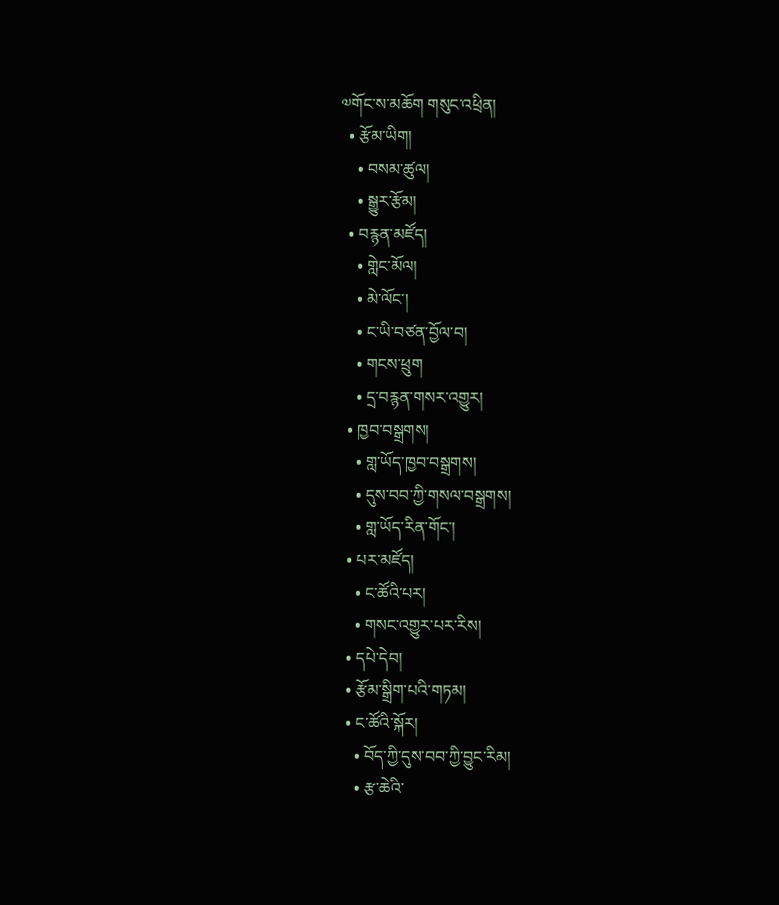༧གོང་ས་མཆོག གསུང་འཕྲིན།
  • རྩོམ་ཡིག།
    • བསམ་ཚུལ།
    • སྒྱུར་རྩོམ།
  • བརྙན་མཛོད།
    • གླེང་མོལ།
    • མེ་ལོང་།
    • ང་ཡི་བཙན་བྱོལ་བ།
    • གངས་ཕྲུག
    • དྲ་བརྙན་གསར་འགྱུར།
  • ཁྱབ་བསྒྲགས།
    • གླ་ཡོད་ཁྱབ་བསྒྲགས།
    • དུས་བབ་ཀྱི་གསལ་བསྒྲགས།
    • གླ་ཡོད་རིན་གོང་།
  • པར་མཛོད།
    • ང་ཚོའི་པར།
    • གསང་འགྱུར་པར་རིས།
  • དཔེ་དེབ།
  • རྩོམ་སྒྲིག་པའི་གཏམ།
  • ང་ཚོའི་སྐོར།
    • བོད་ཀྱི་དུས་བབ་ཀྱི་བྱུང་རིམ།
    • རྩ་ཆེའི་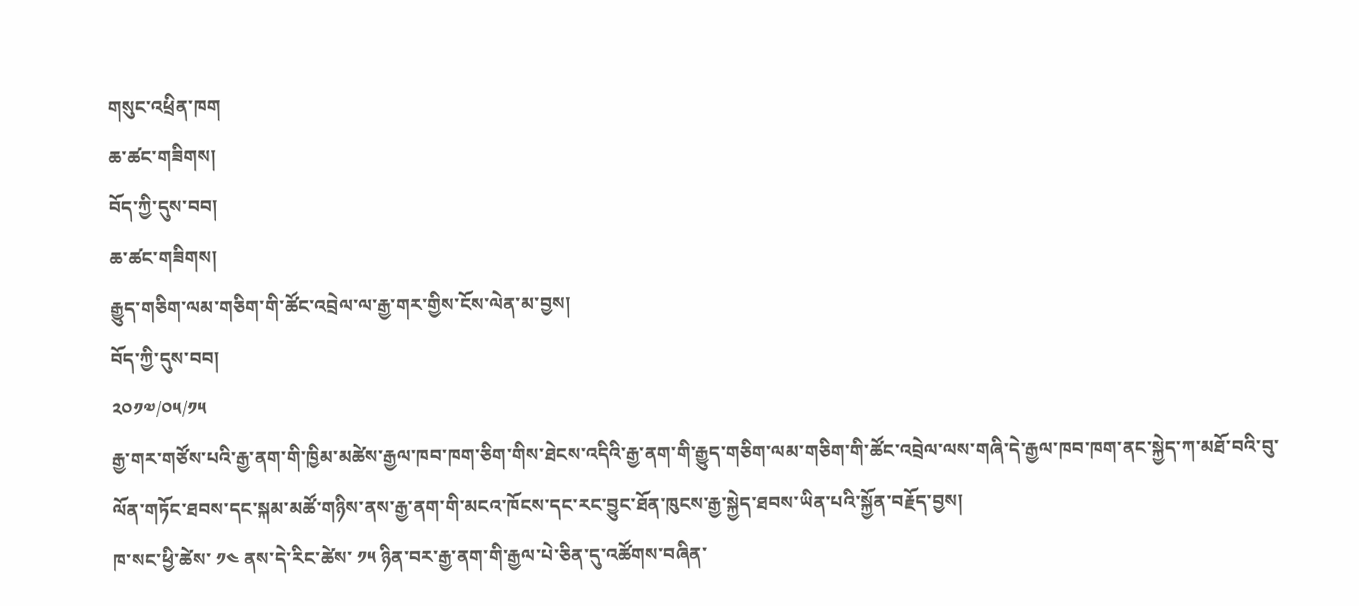གསུང་འཕྲིན་ཁག
ཆ་ཚང་གཟིགས།
བོད་ཀྱི་དུས་བབ།
ཆ་ཚང་གཟིགས།
རྒྱུད་གཅིག་ལམ་གཅིག་གི་ཚོང་འབྲེལ་ལ་རྒྱ་གར་གྱིས་ངོས་ལེན་མ་བྱས།
བོད་ཀྱི་དུས་བབ།
༢༠༡༧/༠༥/༡༥
རྒྱ་གར་གཙོས་པའི་རྒྱ་ནག་གི་ཁྱིམ་མཚེས་རྒྱལ་ཁབ་ཁག་ཅིག་གིས་ཐེངས་འདིའི་རྒྱ་ནག་གི་རྒྱུད་གཅིག་ལམ་གཅིག་གི་ཚོང་འབྲེལ་ལས་གཞི་དེ་རྒྱལ་ཁབ་ཁག་ནང་སྐྱེད་ཀ་མཐོ་བའི་བུ་ལོན་གཏོང་ཐབས་དང་སྐམ་མཚོ་གཉིས་ནས་རྒྱ་ནག་གི་མངའ་ཁོངས་དང་རང་བྱུང་ཐོན་ཁུངས་རྒྱ་སྐྱེད་ཐབས་ཡིན་པའི་སྐྱོན་བརྗོད་བྱས།
ཁ་སང་ཕྱི་ཚེས་ ༡༤ ནས་དེ་རིང་ཚེས་ ༡༥ ཉིན་བར་རྒྱ་ནག་གི་རྒྱལ་པེ་ཅིན་དུ་འཚོགས་བཞིན་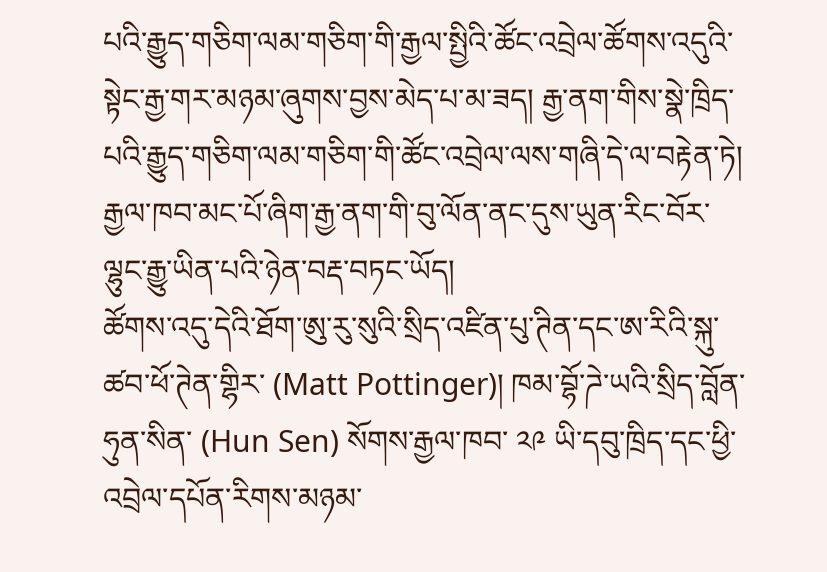པའི་རྒྱུད་གཅིག་ལམ་གཅིག་གི་རྒྱལ་སྤྱིའི་ཚོང་འབྲེལ་ཚོགས་འདུའི་སྟེང་རྒྱ་གར་མཉམ་ཞུགས་བྱས་མེད་པ་མ་ཟད། རྒྱ་ནག་གིས་སྣེ་ཁྲིད་པའི་རྒྱུད་གཅིག་ལམ་གཅིག་གི་ཚོང་འབྲེལ་ལས་གཞི་དེ་ལ་བརྟེན་ཏེ། རྒྱལ་ཁབ་མང་པོ་ཞིག་རྒྱ་ནག་གི་བུ་ལོན་ནང་དུས་ཡུན་རིང་བོར་ལྷུང་རྒྱུ་ཡིན་པའི་ཉེན་བརྡ་བཏང་ཡོད།
ཚོགས་འདུ་དེའི་ཐོག་ཨུ་རུ་སུའི་སྲིད་འཛིན་པུ་ཊིན་དང་ཨ་རིའི་སྐུ་ཚབ་ཕོ་ཊེན་གྷིར་ (Matt Pottinger)། ཁམ་བྷོ་ཌེ་ཡའི་སྲིད་བློན་ཧུན་སིན་ (Hun Sen) སོགས་རྒྱལ་ཁབ་ ༢༩ ཡི་དབུ་ཁྲིད་དང་ཕྱི་འབྲེལ་དཔོན་རིགས་མཉམ་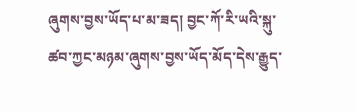ཞུགས་བྱས་ཡོད་པ་མ་ཟད། བྱང་ཀོ་རི་ཡའི་སྐུ་ཚབ་ཀྱང་མཉམ་ཞུགས་བྱས་ཡོད་མོད་དེས་རྒྱུད་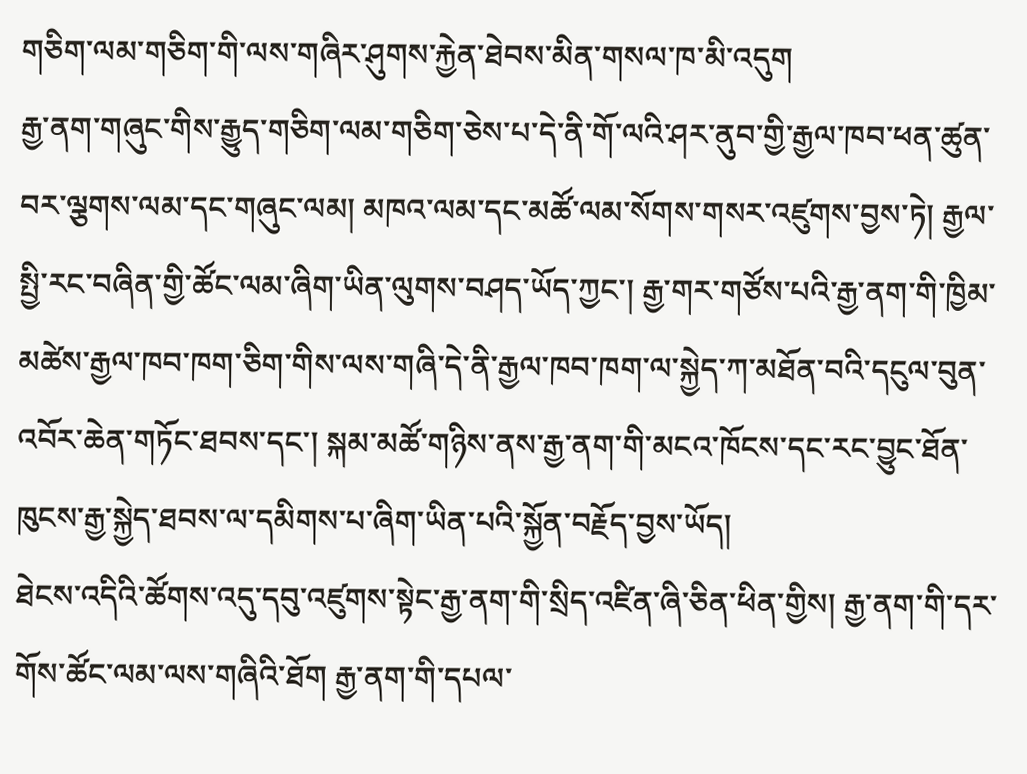གཅིག་ལམ་གཅིག་གི་ལས་གཞིར་ཤུགས་རྐྱེན་ཐེབས་མིན་གསལ་ཁ་མི་འདུག
རྒྱ་ནག་གཞུང་གིས་རྒྱུད་གཅིག་ལམ་གཅིག་ཅེས་པ་དེ་ནི་གོ་ལའི་ཤར་ནུབ་གྱི་རྒྱལ་ཁབ་ཕན་ཚུན་བར་ལྕགས་ལམ་དང་གཞུང་ལམ། མཁའ་ལམ་དང་མཚོ་ལམ་སོགས་གསར་འཛུགས་བྱས་ཏེ། རྒྱལ་སྤྱི་རང་བཞིན་གྱི་ཚོང་ལམ་ཞིག་ཡིན་ལུགས་བཤད་ཡོད་ཀྱང་། རྒྱ་གར་གཙོས་པའི་རྒྱ་ནག་གི་ཁྱིམ་མཚེས་རྒྱལ་ཁབ་ཁག་ཅིག་གིས་ལས་གཞི་དེ་ནི་རྒྱལ་ཁབ་ཁག་ལ་སྐྱེད་ཀ་མཐོན་བའི་དངུལ་བུན་འབོར་ཆེན་གཏོང་ཐབས་དང་། སྐམ་མཚོ་གཉིས་ནས་རྒྱ་ནག་གི་མངའ་ཁོངས་དང་རང་བྱུང་ཐོན་ཁུངས་རྒྱ་སྐྱེད་ཐབས་ལ་དམིགས་པ་ཞིག་ཡིན་པའི་སྐྱོན་བརྗོད་བྱས་ཡོད།
ཐེངས་འདིའི་ཚོགས་འདུ་དབུ་འཛུགས་སྟེང་རྒྱ་ནག་གི་སྲིད་འཛིན་ཞི་ཅིན་ཕིན་གྱིས། རྒྱ་ནག་གི་དར་གོས་ཚོང་ལམ་ལས་གཞིའི་ཐོག རྒྱ་ནག་གི་དཔལ་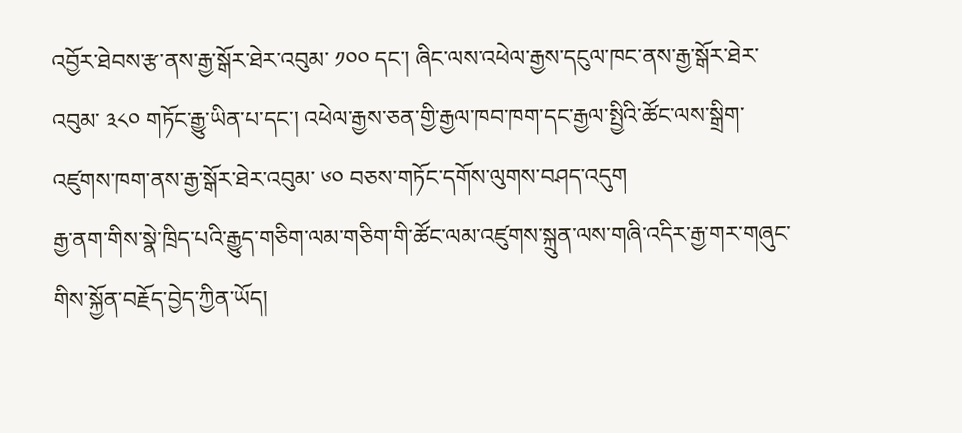འབྱོར་ཐེབས་རྩ་ནས་རྒྱ་སྒོར་ཐེར་འབུམ་ ༡༠༠ དང་། ཞིང་ལས་འཕེལ་རྒྱས་དངུལ་ཁང་ནས་རྒྱ་སྒོར་ཐེར་འབུམ་ ༣༨༠ གཏོང་རྒྱུ་ཡིན་པ་དང་། འཕེལ་རྒྱས་ཅན་གྱི་རྒྱལ་ཁབ་ཁག་དང་རྒྱལ་སྤྱིའི་ཚོང་ལས་སྒྲིག་འཛུགས་ཁག་ནས་རྒྱ་སྒོར་ཐེར་འབུམ་ ༦༠ བཅས་གཏོང་དགོས་ལུགས་བཤད་འདུག
རྒྱ་ནག་གིས་སྣེ་ཁྲིད་པའི་རྒྱུད་གཅིག་ལམ་གཅིག་གི་ཚོང་ལམ་འཛུགས་སྐྲུན་ལས་གཞི་འདིར་རྒྱ་གར་གཞུང་གིས་སྐྱོན་བརྗོད་བྱེད་ཀྱིན་ཡོད།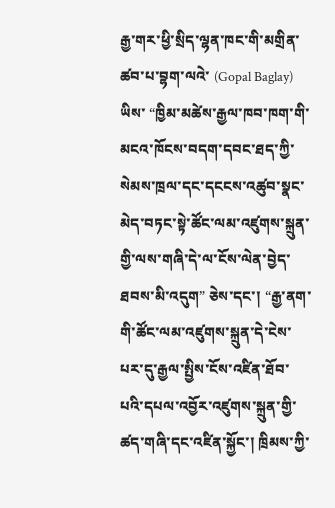རྒྱ་གར་ཕྱི་སྲིད་ལྷན་ཁང་གི་མགྲིན་ཚབ་པ་བྷག་ལའེ་ (Gopal Baglay) ཡིས་ “ཁྱིམ་མཚེས་རྒྱལ་ཁབ་ཁག་གི་མངའ་ཁོངས་བདག་དབང་ཐད་ཀྱི་སེམས་ཁྲལ་དང་དངངས་འཚུབ་སྣང་མེད་བཏང་སྟེ་ཚོང་ལམ་འཛུགས་སྐྲུན་གྱི་ལས་གཞི་དེ་ལ་ངོས་ལེན་བྱེད་ཐབས་མི་འདུག” ཅེས་དང་། “རྒྱ་ནག་གི་ཚོང་ལམ་འཛུགས་སྐྲུན་དེ་ངེས་པར་དུ་རྒྱལ་སྤྱིས་ངོས་འཛིན་ཐོབ་པའི་དཔལ་འབྱོར་འཛུགས་སྐྲུན་གྱི་ཚད་གཞི་དང་འཛིན་སྐྱོང་། ཁྲིམས་ཀྱི་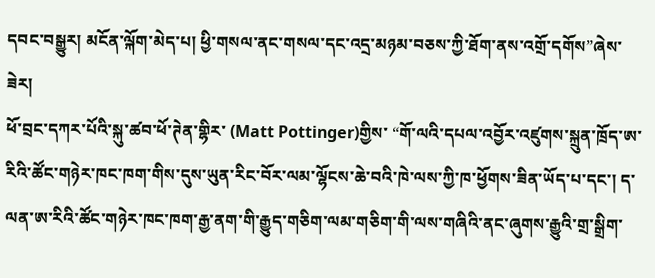དབང་བསྒྱུར། མངོན་ལྐོག་མེད་པ། ཕྱི་གསལ་ནང་གསལ་དང་འདྲ་མཉམ་བཅས་ཀྱི་ཐོག་ནས་འགྲོ་དགོས”ཞེས་ཟེར།
ཕོ་བྲང་དཀར་པོའི་སྐུ་ཚབ་ཕོ་ཊེན་གྷིར་ (Matt Pottinger)གྱིས་ “གོ་ལའི་དཔལ་འབྱོར་འཛུགས་སྐྲུན་ཁྲོད་ཨ་རིའི་ཚོང་གཉེར་ཁང་ཁག་གིས་དུས་ཡུན་རིང་བོར་ལམ་ལྷོངས་ཆེ་བའི་ཁེ་ལས་ཀྱི་ཁ་ཕྱོགས་ཟིན་ཡོད་པ་དང་། ད་ལན་ཨ་རིའི་ཚོང་གཉེར་ཁང་ཁག་རྒྱ་ནག་གི་རྒྱུད་གཅིག་ལམ་གཅིག་གི་ལས་གཞིའི་ནང་ཞུགས་རྒྱུའི་གྲ་སྒྲིག་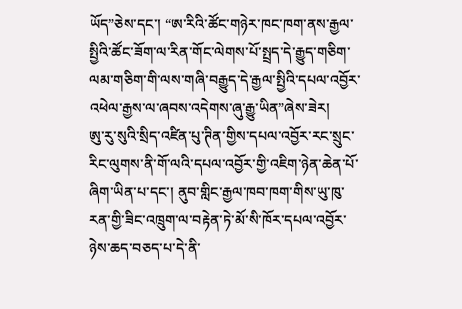ཡོད”ཅེས་དང་། “ཨ་རིའི་ཚོང་གཉེར་ཁང་ཁག་ནས་རྒྱལ་སྤྱིའི་ཚོང་ཟོག་ལ་རིན་གོང་ལེགས་པོ་སྤྲད་དེ་རྒྱུད་གཅིག་ལམ་གཅིག་གི་ལས་གཞི་བརྒྱུད་དེ་རྒྱལ་སྤྱིའི་དཔལ་འབྱོར་འཕེལ་རྒྱས་ལ་ཞབས་འདེགས་ཞུ་རྒྱུ་ཡིན”ཞེས་ཟེར།
ཨུ་རུ་སུའི་སྲིད་འཛིན་པུ་ཊིན་གྱིས་དཔལ་འབྱོར་རང་སྲུང་རིང་ལུགས་ནི་གོ་ལའི་དཔལ་འབྱོར་གྱི་འཇིག་ཉེན་ཆེན་པོ་ཞིག་ཡིན་པ་དང་། ནུབ་གླིང་རྒྱལ་ཁབ་ཁག་གིས་ཡུ་ཁུ་རན་གྱི་ཟིང་འཁྲུག་ལ་བརྟེན་ཏེ་མོ་སི་ཁོར་དཔལ་འབྱོར་ཉེས་ཆད་བཅད་པ་དེ་ནི་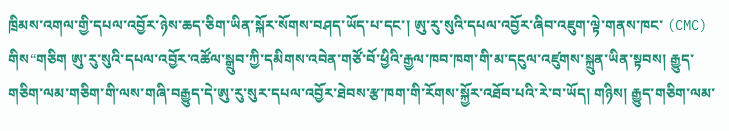ཁྲིམས་འགལ་གྱི་དཔལ་འབྱོར་ཉེས་ཆད་ཅིག་ཡིན་སྐོར་སོགས་བཤད་ཡོད་པ་དང་། ཨུ་རུ་སུའི་དཔལ་འབྱོར་ཞིབ་འཇུག་ལྟེ་གནས་ཁང་ (CMC) གིས“གཅིག ཨུ་རུ་སུའི་དཔལ་འབྱོར་འཚོལ་སྒྲུབ་ཀྱི་དམིགས་འབེན་གཙོ་བོ་ཕྱིའི་རྒྱལ་ཁབ་ཁག་གི་མ་དངུལ་འཛུགས་སྐྲུན་ཡིན་སྟབས། རྒྱུད་གཅིག་ལམ་གཅིག་གི་ལས་གཞི་བརྒྱུད་དེ་ཨུ་རུ་སུར་དཔལ་འབྱོར་ཐེབས་རྩ་ཁག་གི་རོགས་སྐྱོར་འཐོབ་པའི་རེ་བ་ཡོད། གཉིས། རྒྱུད་གཅིག་ལམ་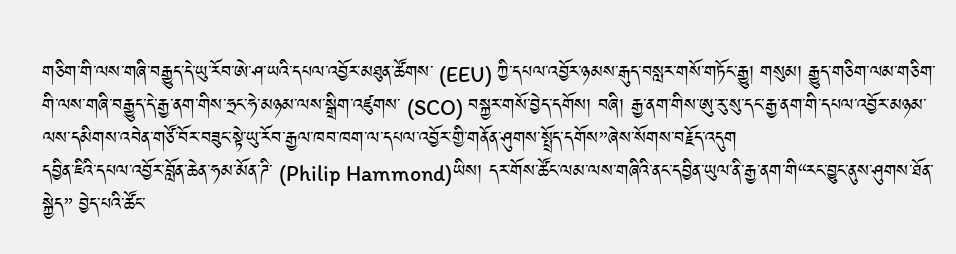གཅིག་གི་ལས་གཞི་བརྒྱུད་དེ་ཡུ་རོབ་ཨེ་ཤ་ཡའི་དཔལ་འབྱོར་མཐུན་ཚོགས་ (EEU) ཀྱི་དཔལ་འབྱོར་ཉམས་རྒུད་བསླར་གསོ་གཏོང་རྒྱུ། གསུམ། རྒྱུད་གཅིག་ལམ་གཅིག་གི་ལས་གཞི་བརྒྱུད་དེ་རྒྱ་ནག་གིས་ཧྲང་ཧེ་མཉམ་ལས་སྒྲིག་འཛུགས་ (SCO) བསྐྱར་གསོ་བྱེད་དགོས། བཞི། རྒྱ་ནག་གིས་ཨུ་རུ་སུ་དང་རྒྱ་ནག་གི་དཔལ་འབྱོར་མཉམ་ལས་དམིགས་འབེན་གཙོ་བོར་བཟུང་སྟེ་ཡུ་རོབ་རྒྱལ་ཁབ་ཁག་ལ་དཔལ་འབྱོར་གྱི་གནོན་ཤུགས་སྤྲོད་དགོས”ཞེས་སོགས་བརྗོད་འདུག
དབྱིན་ཇིའི་དཔལ་འབྱོར་བློན་ཆེན་ཧམ་མོན་ཌི་ (Philip Hammond)ཡིས། དར་གོས་ཚོང་ལམ་ལས་གཞིའི་ནང་དབྱིན་ཡུལ་ནི་རྒྱ་ནག་གི“རང་བྱུང་ནུས་ཤུགས་ཐོན་སྐྱེད” བྱེད་པའི་ཚོང་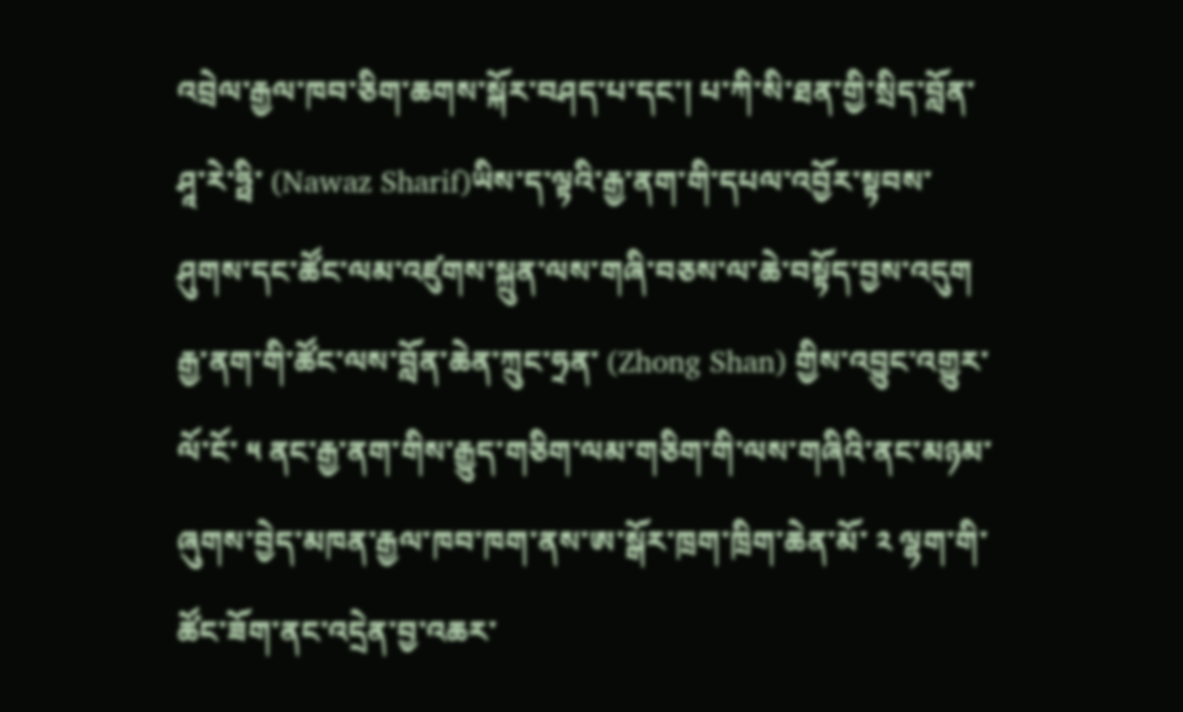འབྲེལ་རྒྱལ་ཁབ་ཅིག་ཆགས་སྐོར་བཤད་པ་དང་། པ་ཀི་སི་ཐན་གྱི་སྲིད་བློན་ཤཱ་རེ་ཧྥི་ (Nawaz Sharif)ཡིས་ད་ལྟའི་རྒྱ་ནག་གི་དཔལ་འབྱོར་སྟབས་ཤུགས་དང་ཚོང་ལམ་འཛུགས་སྐྲུན་ལས་གཞི་བཅས་ལ་ཆེ་བསྟོད་བྱས་འདུག རྒྱ་ནག་གི་ཚོང་ལས་བློན་ཆེན་ཀྲུང་ཧྲན་ (Zhong Shan) གྱིས་འབྱུང་འགྱུར་ལོ་ངོ་ ༥ ནང་རྒྱ་ནག་གིས་རྒྱུད་གཅིག་ལམ་གཅིག་གི་ལས་གཞིའི་ནང་མཉམ་ཞུགས་བྱེད་མཁན་རྒྱལ་ཁབ་ཁག་ནས་ཨ་སྒོར་ཁྲག་ཁྲིག་ཆེན་མོ་ ༢ ལྷག་གི་ཚོང་ཟོག་ནང་འདྲེན་བྱ་འཆར་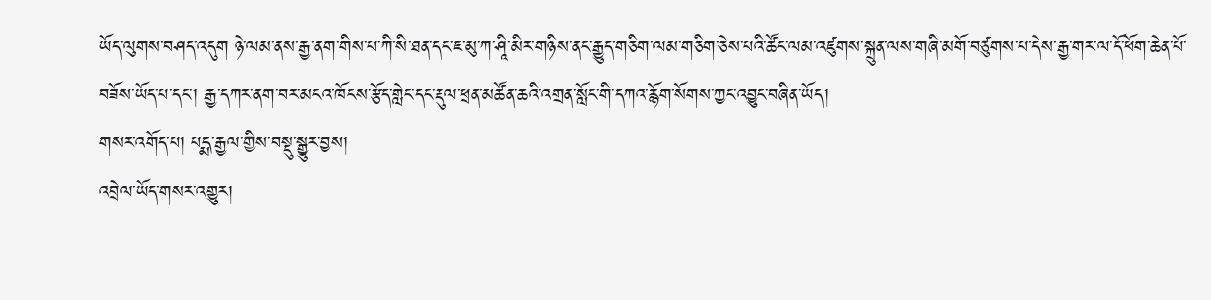ཡོད་ལུགས་བཤད་འདུག ཉེ་ལམ་ནས་རྒྱ་ནག་གིས་པ་ཀི་སི་ཐན་དང་ཇ་མུ་ཀ་ཤཱི་མིར་གཉིས་ནང་རྒྱུད་གཅིག་ལམ་གཅིག་ཅེས་པའི་ཚོང་ལམ་འཛུགས་སྐྲུན་ལས་གཞི་མགོ་བཙུགས་པ་དེས་རྒྱ་གར་ལ་དོ་ཕོག་ཆེན་པོ་བཟོས་ཡོད་པ་དང་། རྒྱ་དཀར་ནག་བར་མངའ་ཁོངས་རྩོད་གླེང་དང་རྡུལ་ཕྲན་མཚོན་ཆའི་འགྲན་སློང་གི་དཀའ་རྙོག་སོགས་ཀྱང་འབྱུང་བཞིན་ཡོད།
གསར་འགོད་པ། པདྨ་རྒྱལ་གྱིས་བསྡུ་སྒྱུར་བྱས།
འབྲེལ་ཡོད་གསར་འགྱུར།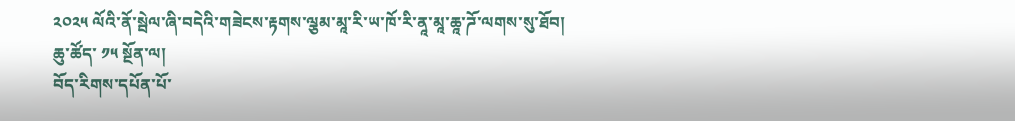༢༠༢༥ ལོའི་ནོ་སྦེལ་ཞི་བདེའི་གཟེངས་རྟགས་ལྕམ་མཱ་རི་ཡ་ཁོ་རི་ནཱ་མཱ་ཆཱ་ཌོ་ལགས་སུ་ཐོབ།
ཆུ་ཚོད་ ༡༥ སྔོན་ལ།
བོད་རིགས་དཔོན་པོ་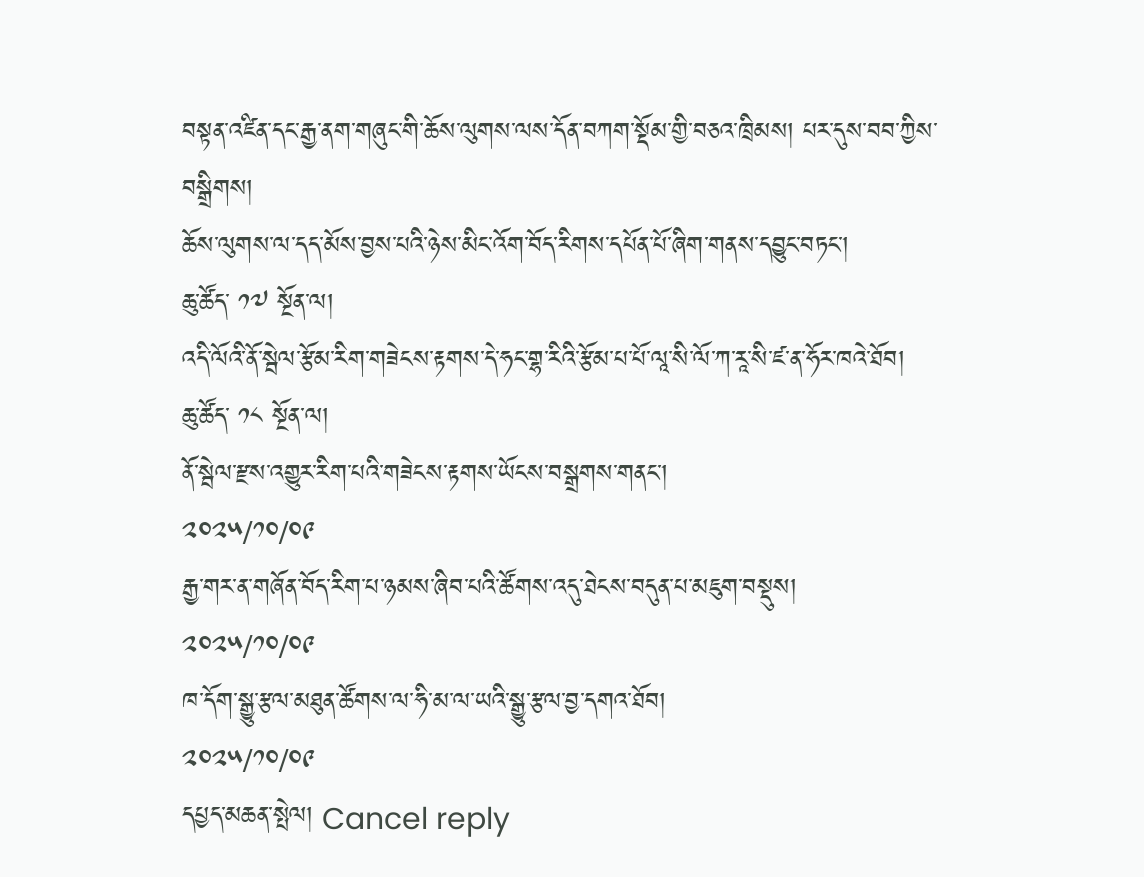བསྟན་འཛིན་དང་རྒྱ་ནག་གཞུང་གི་ཆོས་ལུགས་ལས་དོན་བཀག་སྡོམ་གྱི་བཅའ་ཁྲིམས། པར་དུས་བབ་ཀྱིས་བསྒྲིགས།
ཆོས་ལུགས་ལ་དད་མོས་བྱས་པའི་ཉེས་མིང་འོག་བོད་རིགས་དཔོན་པོ་ཞིག་གནས་དབྱུང་བཏང་།
ཆུ་ཚོད་ ༡༧ སྔོན་ལ།
འདི་ལོའི་ནོ་སྦེལ་རྩོམ་རིག་གཟེངས་རྟགས་དེ་ཧང་གྷ་རིའི་རྩོམ་པ་པོ་ལཱ་སི་ལོ་ཀ་རཱ་སི་ཛ་ན་ཧོར་ཁའེ་ཐོབ།
ཆུ་ཚོད་ ༡༨ སྔོན་ལ།
ནོ་སྦེལ་རྫས་འགྱུར་རིག་པའི་གཟེངས་རྟགས་ཡོངས་བསྒྲགས་གནང་།
༢༠༢༥/༡༠/༠༩
རྒྱ་གར་ན་གཞོན་བོད་རིག་པ་ཉམས་ཞིབ་པའི་ཚོགས་འདུ་ཐེངས་བདུན་པ་མཇུག་བསྡུས།
༢༠༢༥/༡༠/༠༩
ཁ་དོག་སྒྱུ་རྩལ་མཐུན་ཚོགས་ལ་ཧི་མ་ལ་ཡའི་སྒྱུ་རྩལ་བྱ་དགའ་ཐོབ།
༢༠༢༥/༡༠/༠༩
དཔྱད་མཆན་སྤེལ། Cancel reply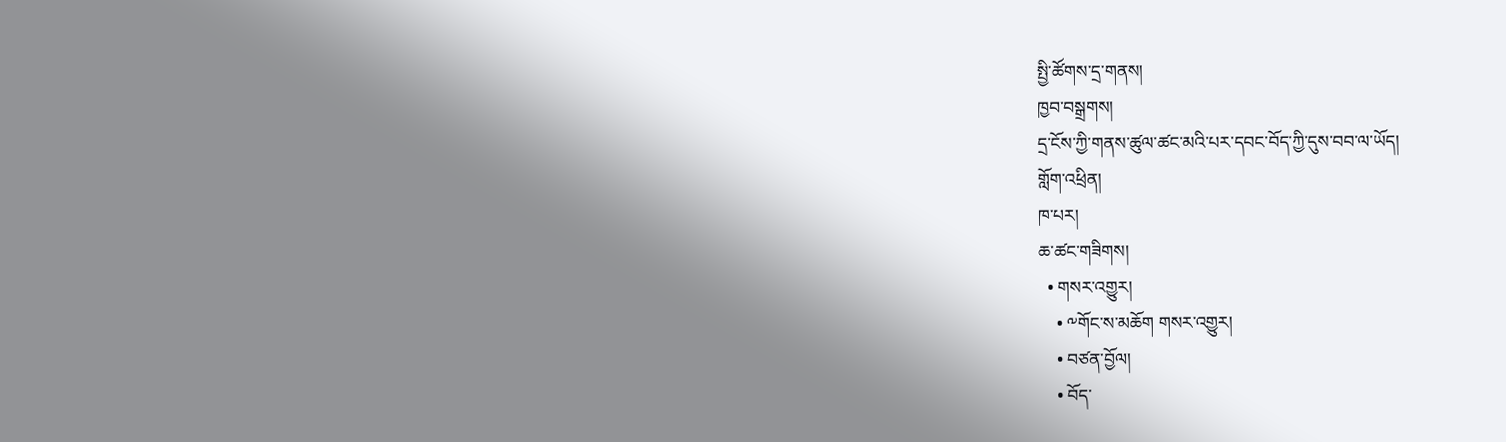སྤྱི་ཚོགས་དྲ་གནས།
ཁྱབ་བསྒྲགས།
དྲ་ངོས་ཀྱི་གནས་ཚུལ་ཚང་མའི་པར་དབང་བོད་ཀྱི་དུས་བབ་ལ་ཡོད།
གློག་འཕྲིན།
ཁ་པར།
ཆ་ཚང་གཟིགས།
  • གསར་འགྱུར།
    • ༸གོང་ས་མཆོག གསར་འགྱུར།
    • བཙན་བྱོལ།
    • བོད་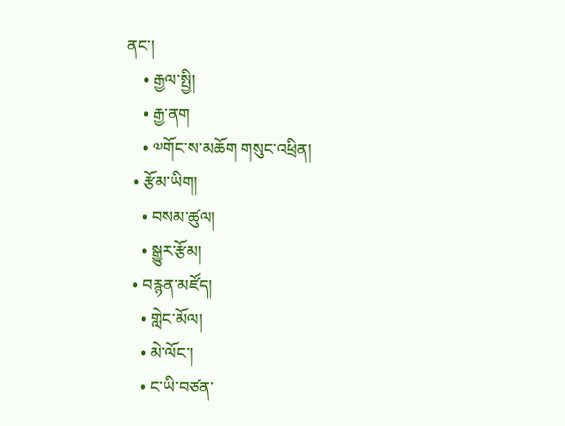ནང་།
    • རྒྱལ་སྤྱི།
    • རྒྱ་ནག
    • ༧གོང་ས་མཆོག གསུང་འཕྲིན།
  • རྩོམ་ཡིག།
    • བསམ་ཚུལ།
    • སྒྱུར་རྩོམ།
  • བརྙན་མཛོད།
    • གླེང་མོལ།
    • མེ་ལོང་།
    • ང་ཡི་བཙན་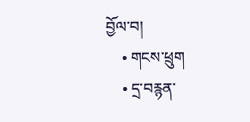བྱོལ་བ།
    • གངས་ཕྲུག
    • དྲ་བརྙན་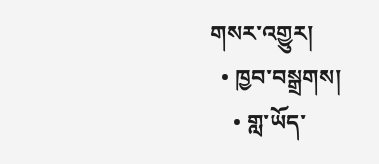གསར་འགྱུར།
  • ཁྱབ་བསྒྲགས།
    • གླ་ཡོད་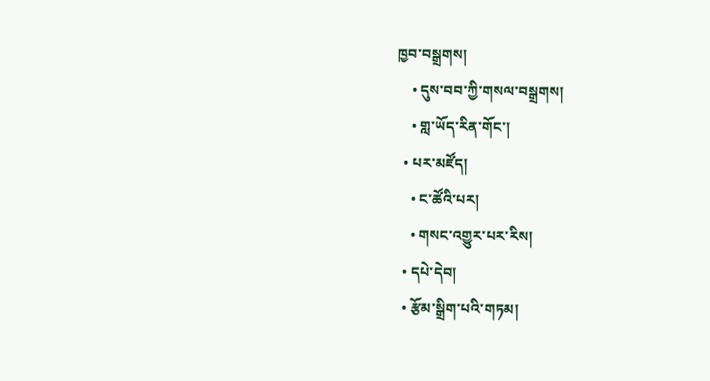ཁྱབ་བསྒྲགས།
    • དུས་བབ་ཀྱི་གསལ་བསྒྲགས།
    • གླ་ཡོད་རིན་གོང་།
  • པར་མཛོད།
    • ང་ཚོའི་པར།
    • གསང་འགྱུར་པར་རིས།
  • དཔེ་དེབ།
  • རྩོམ་སྒྲིག་པའི་གཏམ།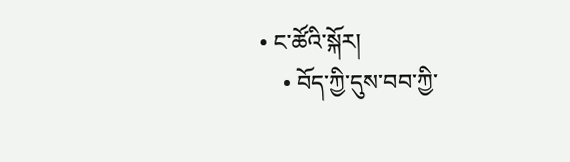• ང་ཚོའི་སྐོར།
    • བོད་ཀྱི་དུས་བབ་ཀྱི་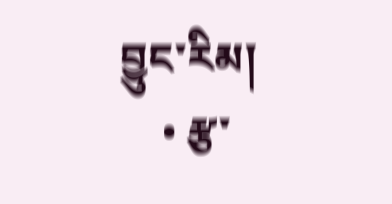བྱུང་རིམ།
    • རྩ་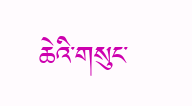ཆེའི་གསུང་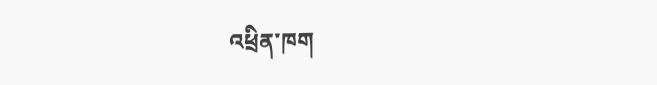འཕྲིན་ཁག